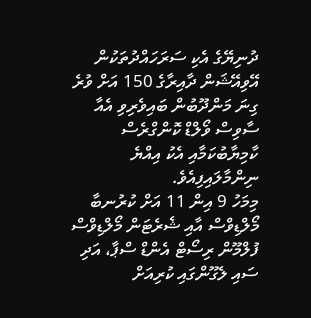ދުނިޔޭގެ އެކި ސަރަހައްދުތަކުން އޭވިއޭޝަން ދާއިރާގެ 150 އަށް ވުރެ ގިނަ މަންދޫބުން ބައިވެރިވި އެއާ ސާވިސް ވޯލްޑް ކޮންގްރެސް ކާމިޔާބުކަމާއި އެކު އިއްޔެ ނިންމާލައިފިއެވެ.
މިމަހު 9 އިން 11 އަށް ކުރުނބާ މޯލްޑިވްސް އާއި ޝެރެޓަން މޯލްޑިވްސް ފުލްމޫން ރިސޯޓް އެންޑް ސްޕާ، އަދި ސައި ލެގޫންގައި ކުރިއަށް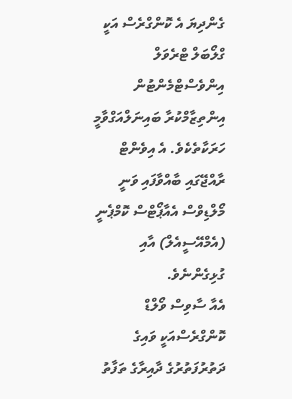ގެންދިޔަ އެ ކޮންގްރެސް އަކީ ގްލޯބަލް ޓްރެވަލް އިންވެސްޓްމެންޓުން އިންތިޒާމްކުރާ ބައިނަލްއަގްވާމީ ހަރަކާތެކެވެ. އެ އިވެންޓް ރާއްޖޭގައި ބާއްވާފައި ވަނީ މޯލްޑިވްސް އެއާޕޯޓްސް ކޮމްޕެނީ (އެމްއޭސީއެލް) އާއި ގުޅިގެންނެވެ.
އެއާ ސާވިސް ވޯލްޑް ކޮންގްރެސްއަކީ ވައިގެ ދަތުރުފަތުރުގެ ދާއިރާގެ ތަފާތު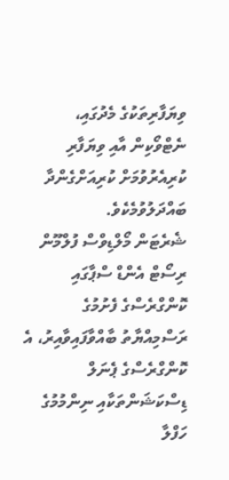ވިޔަފާރިތަކުގެ މެދުގައި، ނެޓްވޯކިން އާއި ވިޔަފާރި ކުރިއެރުވުމަށް ކުރިއަށްގެންދާ ބައްދަލުވުމެކެވެ.
ޝެރެޓަން މޯލްޑިވްސް ފުލްމޫން ރިސޯޓް އެންޑް ސްޕާގައި ކޮންގްރެސްގެ ފެށުމުގެ ރަސްމިއްޔާތު ބާއްވާފައިވާއިރު، އެ ކޮންގްރެސްގެ ޕެނަލް ޑިސްކަޝަންތަކާއި ނިންމުމުގެ ހަފްލާ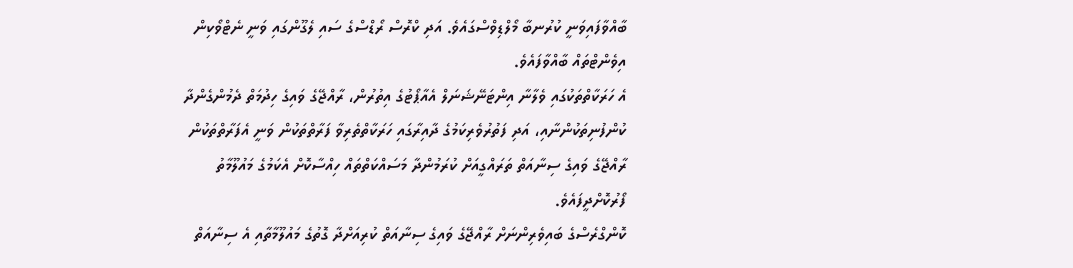ބާއްވާފައިވަނީ ކުރުނބާ މޯލްޑިވްސްގައެވެ. އަދި ކްރޮސް ރޯޑްސްގެ ސައި ލެގޫންގައި ވަނީ ނެޓްވޯކިން އިވެންޓްތައް ބާއްވާފައެވެ.
އެ ހަރަކާތްތަކުގައި ވެލާނާ އިންޓަނޭޝަނަލް އެއާޕޯޓުގެ އިތުރުން، ރާއްޖޭގެ ވައިގެ ހިދުމަތް ދެމުންގެންދާ ކުންފުނިތަކުންނާއި، އަދި ފަތުރުވެރިކަމުގެ ދާއިރާގައި ހަރަކާތްތެރިވާ ފަރާތްތަކުން ވަނީ އެފަރާތްތަކުން ރާއްޖޭގެ ވައިގެ ސިނާއަތް ތަރައްގީއަށް ކުރަމުންދާ މަސައްކަތްތައް ހިއްސާކޮށް އެކަމުގެ މައުލޫމާތު ފޯރުކޮށްދީފައެވެ.
ކޮންގްރެސްގެ ބައިވެރިންނަށް ރާއްޖޭގެ ވައިގެ ސިނާއަތް ކުރިއަށްދާ ގޮތުގެ މައުލޫމާތާއި އެ ސިނާއަތް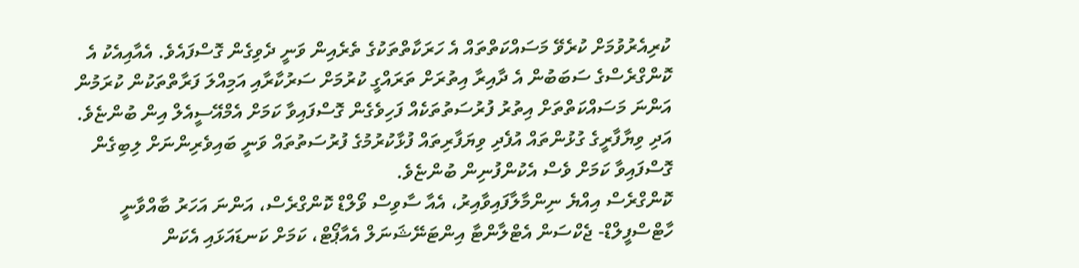ކުރިއެރުވުމަށް ކުރެވޭ މަސައްކަތްތައް އެ ހަރަކާތްތަކުގެ ތެރެއިން ވަނީ ދެވިގެން ގޮސްފައެވެ. އެއާއިއެކު އެ ކޮންގްރެސްގެ ސަބަބުން އެ ދާއިރާ އިތުރަށް ތަރައްގީ ކުރުމަށް ސަރުކާރާއި އަމިއްލަ ފަރާތްތަކުން ކުރަމުން އަންނަ މަސައްކަތްތަށް އިތުރު ފުރުސަތުތަކެއް ފަހިވެގެން ގޮސްފައިވާ ކަމަށް އެމްއޭސީއެލް އިން ބުންޏެވެ. އަދި ވިޔާފާރީގެ ގުޅުންތައް އުފެދި ވިޔަފާރިތައް ފުޅާކުރުމުގެ ފުރުސަތުތައް ވަނީ ބައިވެރިންނަށް ލިބިގެން ގޮސްފައިވާ ކަމަށް ވެސް އެކުންފުނިން ބުންޏެވެ.
ކޮންގްރެސް އިއްޔެ ނިންމާލާފައިވާއިރު، އެއާ ސާވިސް ވޯލްޑް ކޮންގްރެސް، އަންނަ އަހަރު ބާއްވާނީ ހާޓްސްފީލްޑް- ޖެކްސަން އެޓްލާންޓާ އިންޓަނޭޝަނަލް އެއާޕޯޓް، ކަމަށް ކަނޑައަޅައި އެކަން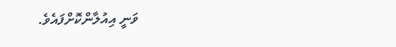ވަނީ އިއުލާންކޮށްފައެވެ.